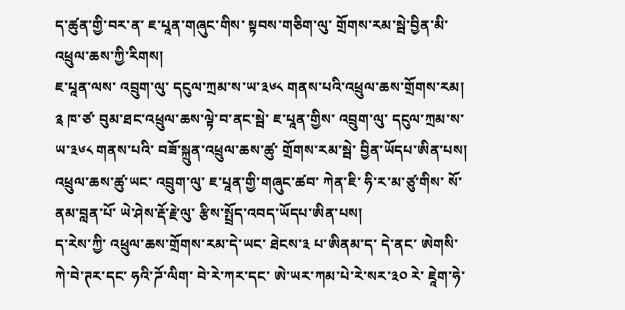ད་ཚུན་གྱི་བར་ན་ ཇ་པཱན་གཞུང་གིས་ སྟབས་གཅིག་ལུ་ གྲོགས་རམ་སྦེ་བྱིན་མི་ འཕྲུལ་ཆས་ཀྱི་རིགས།
ཇ་པཱན་ལས་ འབྲུག་ལུ་ དངུལ་ཀྲམ་ས་ཡ་༣༦༨ གནས་པའི་འཕྲུལ་ཆས་གྲོགས་རམ།
༉ ཁ་ཙ་ བུམ་ཐང་འཕྲུལ་ཆས་ལྟེ་བ་ནང་སྦེ་ ཇ་པཱན་གྱིས་ འབྲུག་ལུ་ དངུལ་ཀྲམ་ས་ཡ་༣༦༨ གནས་པའི་ བཟོ་སྐྲུན་འཕྲུལ་ཆས་ཚུ་ གྲོགས་རམ་སྦེ་ བྱིན་ཡོདཔ་ཨིན་པས།
འཕྲུལ་ཆས་ཚུ་ཡང་ འབྲུག་ལུ་ ཇ་པཱན་གྱི་གཞུང་ཚབ་ ཀེན་ཇི་ ཧི་ར་མ་ཙུ་གིས་ སོ་ནམ་བླན་པོ་ ཡེ་ཤེས་རྡོ་རྗེ་ལུ་ རྩིས་སྤྲོད་འབད་ཡོདཔ་ཨིན་པས།
ད་རེས་ཀྱི་ འཕྲུལ་ཆས་གྲོགས་རམ་དེ་ཡང་ ཐེངས་༣ པ་ཨིནམ་ད་ དེ་ནང་ ཨེགསི་ཀེ་བེ་ཊར་དང་ ཧའི་ཌོ་ལིག་ བེ་རེ་ཀར་དང་ ཨེ་ཡར་ཀམ་པེ་རེ་སར་༣༠ རེ་ ཇཱེག་ཧེ་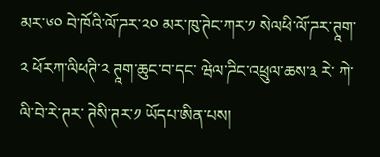མར་༦༠ བེ་ཁོའི་ལོ་ཌར་༢༠ མར་ཁུ་ཊེང་ཀར་༡ སེལཕི་ལོ་ཌར་ཊཱག་༢ ཕོརཀ་ལིཕཊི་༢ ཊཱག་ཆུང་བ་དང་ ཝེལ་ཌིང་འཕྲུལ་ཆས་༣ རེ་ ཀེ་ལི་བེ་རེ་ཊར་ ཊེསི་ཊར་༡ ཡོདཔ་ཨིན་པས།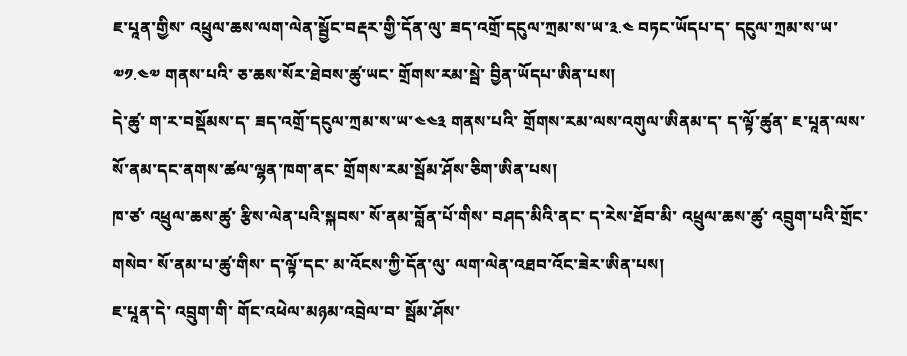ཇ་པཱན་གྱིས་ འཕྲུལ་ཆས་ལག་ལེན་སྦྱོང་བརྡར་གྱི་དོན་ལུ་ ཟད་འགྲོ་དངུལ་ཀྲམ་ས་ཡ་༣.༤ བཏང་ཡོདཔ་ད་ དངུལ་ཀྲམ་ས་ཡ་༧༡.༤༧ གནས་པའི་ ཅ་ཆས་སོར་ཐེབས་ཚུ་ཡང་ གྲོགས་རམ་སྦེ་ བྱིན་ཡོདཔ་ཨིན་པས།
དེ་ཚུ་ ག་ར་བསྡོམས་ད་ ཟད་འགྲོ་དངུལ་ཀྲམ་ས་ཡ་༤༤༣ གནས་པའི་ གྲོགས་རམ་ལས་འགུལ་ཨིནམ་ད་ ད་ལྟོ་ཚུན་ ཇ་པཱན་ལས་ སོ་ནམ་དང་ནགས་ཚལ་ལྷན་ཁག་ནང་ གྲོགས་རམ་སྦོམ་ཤོས་ཅིག་ཨིན་པས།
ཁ་ཙ་ འཕྲུལ་ཆས་ཚུ་ རྩིས་ལེན་པའི་སྐབས་ སོ་ནམ་བློན་པོ་གིས་ བཤད་མིའི་ནང་ ད་རེས་ཐོབ་མི་ འཕྲུལ་ཆས་ཚུ་ འབྲུག་པའི་གྲོང་གསེབ་ སོ་ནམ་པ་ཚུ་གིས་ ད་ལྟོ་དང་ མ་འོངས་ཀྱི་དོན་ལུ་ ལག་ལེན་འཐབ་འོང་ཟེར་ཨིན་པས།
ཇ་པཱན་དེ་ འབྲུག་གི་ གོང་འཕེལ་མཉམ་འབྲེལ་བ་ སྦོམ་ཤོས་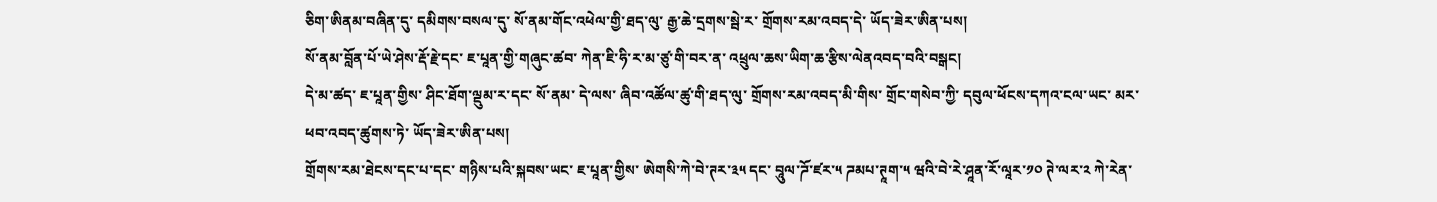ཅིག་ཨིནམ་བཞིན་དུ་ དམིགས་བསལ་དུ་ སོ་ནམ་གོང་འཕེལ་གྱི་ཐད་ལུ་ རྒྱ་ཆེ་དྲགས་སྦེ་ར་ གྲོགས་རམ་འབད་དེ་ ཡོད་ཟེར་ཨིན་པས།
སོ་ནམ་བློན་པོ་ཡེ་ཤེས་རྡོ་རྗེ་དང་ ཇ་པཱན་གྱི་གཞུང་ཚབ་ ཀེན་ཇི་ཧི་ར་མ་ཙུ་གི་བར་ན་ འཕྲུལ་ཆས་ཡིག་ཆ་རྩིས་ལེནའབད་བའི་བསྒང།
དེ་མ་ཚད་ ཇ་པཱན་གྱིས་ ཤིང་ཐོག་ལྡུམ་ར་དང་ སོ་ནམ་ དེ་ལས་ ཞིབ་འཚོལ་ཚུ་གི་ཐད་ལུ་ གྲོགས་རམ་འབད་མི་གིས་ གྲོང་གསེབ་ཀྱི་ དབུལ་ཕོངས་དཀའ་ངལ་ཡང་ མར་ཕབ་འབད་ཚུགས་ཏེ་ ཡོད་ཟེར་ཨིན་པས།
གྲོགས་རམ་ཐེངས་དང་པ་དང་ གཉིས་པའི་སྐབས་ཡང་ ཇ་པཱན་གྱིས་ ཨེགསི་ཀེ་བེ་ཊར་༣༥ དང་ བཱུལ་ཌོ་ཛར་༥ ཌམཔ་ཊཱག་༥ ཝའི་བེ་རེ་ཤཱན་རོ་ལཱར་༡༠ ཊེ་ལར་༢ ཀེ་རེན་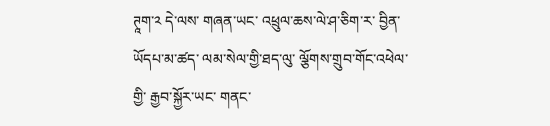ཊཱག་༢ དེ་ལས་ གཞན་ཡང་ འཕྲུལ་ཆས་ལེ་ཤ་ཅིག་ར་ བྱིན་ཡོདཔ་མ་ཚད་ ལམ་སེལ་གྱི་ཐད་ལུ་ ལྕོགས་གྲུབ་གོང་འཕེལ་གྱི་ རྒྱབ་སྐྱོར་ཡང་ གནང་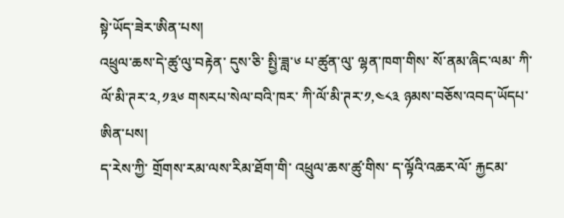སྟེ་ཡོད་ཟེར་ཨིན་པས།
འཕྲུལ་ཆས་དེ་ཚུ་ལུ་བརྟེན་ དུས་ཅི་ སྤྱི་ཟླ་༦ པ་ཚུན་ལུ་ ལྷན་ཁག་གིས་ སོ་ནམ་ཞིང་ལམ་ ཀི་ལོ་མི་ཊར་༢,༡༣༦ གསརཔ་སེལ་བའི་ཁར་ ཀི་ལོ་མི་ཊར་༡,༤༨༣ ཉམས་བཅོས་འབད་ཡོདཔ་ཨིན་པས།
ད་རེས་ཀྱི་ གྲོགས་རམ་ལས་རིམ་ཐོག་གི་ འཕྲུལ་ཆས་ཚུ་གིས་ ད་ལྟོའི་འཆར་ལོ་ རྐྱངམ་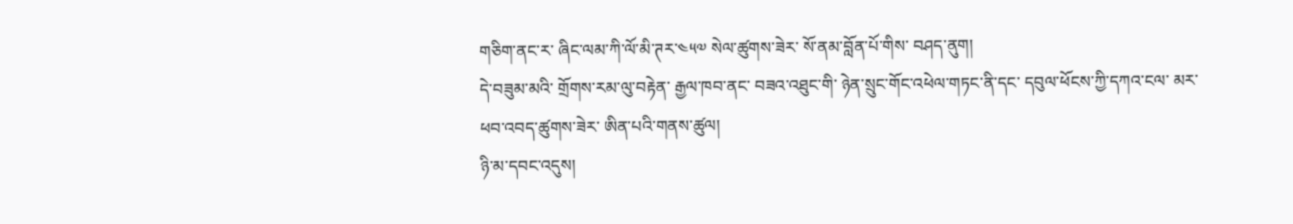གཅིག་ནང་ར་ ཞིང་ལམ་ཀི་ལོ་མི་ཊར་༤༥༧ སེལ་ཚུགས་ཟེར་ སོ་ནམ་བློན་པོ་གིས་ བཤད་ནུག།
དེ་བཟུམ་མའི་ གྲོགས་རམ་ལུ་བརྟེན་ རྒྱལ་ཁབ་ནང་ བཟའ་འཐུང་གི་ ཉེན་སྲུང་གོང་འཕེལ་གཏང་ནི་དང་ དབུལ་ཕོངས་ཀྱི་དཀའ་ངལ་ མར་ཕབ་འབད་ཚུགས་ཟེར་ ཨིན་པའི་གནས་ཚུལ།
ཉི་མ་དབང་འདུས།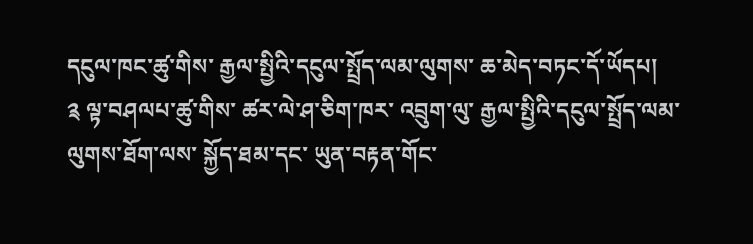དངུལ་ཁང་ཚུ་གིས་ རྒྱལ་སྤྱིའི་དངུལ་སྤྲོད་ལམ་ལུགས་ ཆ་མེད་བཏང་དོ་ཡོདཔ།
༉ ལྟ་བཤལཔ་ཚུ་གིས་ ཚར་ལེ་ཤ་ཅིག་ཁར་ འབྲུག་ལུ་ རྒྱལ་སྤྱིའི་དངུལ་སྤྲོད་ལམ་ལུགས་ཐོག་ལས་ སྐྱོད་ཐམ་དང་ ཡུན་བརྟན་གོང་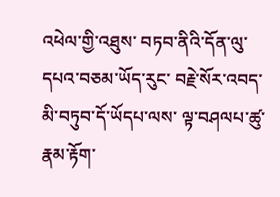འཕེལ་གྱི་འཐུས་ བཏབ་ནིའི་དོན་ལུ་ དཔའ་བཅམ་ཡོད་རུང་ བརྗེ་སོར་འབད་མི་བཏུབ་དོ་ཡོདཔ་ལས་ ལྟ་བཤལཔ་ཚུ་ རྣམ་རྟོག་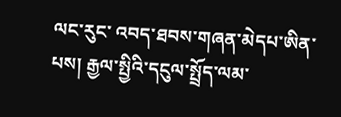ལང་རུང་ འབད་ཐབས་གཞན་མེདཔ་ཨིན་པས། རྒྱལ་སྤྱིའི་དངུལ་སྤྲོད་ལམ་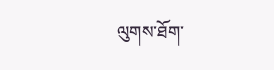ལུགས་ཐོག་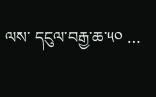ལས་ དངུལ་བརྒྱ་ཆ་༥༠ …